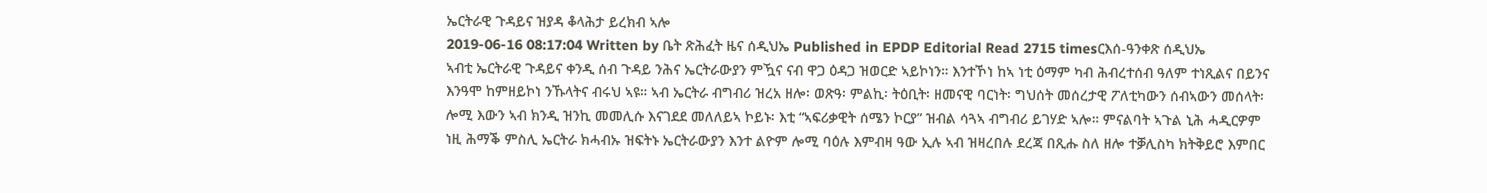ኤርትራዊ ጉዳይና ዝያዳ ቆላሕታ ይረክብ ኣሎ
2019-06-16 08:17:04 Written by ቤት ጽሕፈት ዜና ሰዲህኤ Published in EPDP Editorial Read 2715 timesርእሰ-ዓንቀጽ ሰዲህኤ
ኣብቲ ኤርትራዊ ጉዳይና ቀንዲ ሰብ ጉዳይ ንሕና ኤርትራውያን ምዃና ናብ ዋጋ ዕዳጋ ዝወርድ ኣይኮነን። እንተኾነ ከኣ ነቲ ዕማም ካብ ሕብረተሰብ ዓለም ተነጺልና በይንና እንዓሞ ከምዘይኮነ ንኹላትና ብሩህ ኣዩ። ኣብ ኤርትራ ብግብሪ ዝረአ ዘሎ፡ ወጽዓ፡ ምልኪ፡ ትዕቢት፡ ዘመናዊ ባርነት፡ ግህሰት መሰረታዊ ፖለቲካውን ሰብኣውን መሰላት፡ ሎሚ እውን ኣብ ክንዲ ዝንኪ መመሊሱ እናገደደ መለለይኣ ኮይኑ፡ እቲ “ኣፍሪቃዊት ሰሜን ኮርያ” ዝብል ሳጓኣ ብግብሪ ይገሃድ ኣሎ። ምናልባት ኣጉል ኒሕ ሓዲርዎም ነዚ ሕማቕ ምስሊ ኤርትራ ክሓብኡ ዝፍትኑ ኤርትራውያን እንተ ልዮም ሎሚ ባዕሉ እምብዛ ዓው ኢሉ ኣብ ዝዛረበሉ ደረጃ በጺሑ ስለ ዘሎ ተቓሊስካ ክትቅይሮ እምበር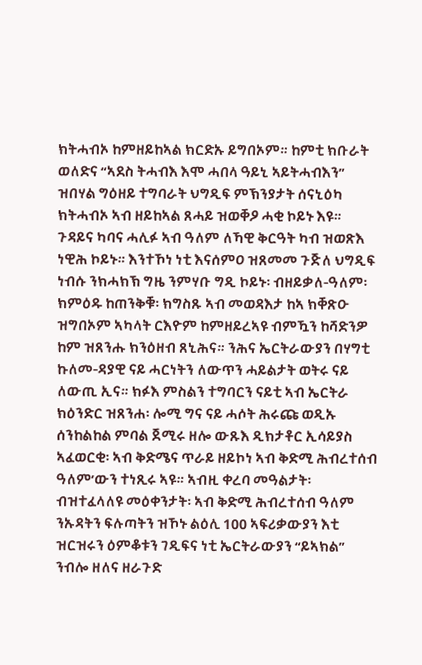ክትሓብኦ ከምዘይከኣል ክርድኡ ይግበኦም። ከምቲ ክቡራት ወለድና “ኣደስ ትሓብእ እሞ ሓበላ ዓይኒ ኣይትሓብእን” ዝበሃል ግዕዘይ ተግባራት ህግዲፍ ምኽንያታት ሰናኒዕካ ክትሓብኦ ኣብ ዘይከኣል ጸሓይ ዝወቐዖ ሓቂ ኮይኑ እዩ።
ጉዳይና ካባና ሓሊፉ ኣብ ዓለም ለኻዊ ቅርዓት ካብ ዝወጽእ ነዊሕ ኮይኑ። እንተኾነ ነቲ እናሰምዐ ዝጸመመ ጉጅለ ህግዲፍ ነብሱ ንክሓክኽ ግዜ ንምሃቡ ግዲ ኮይኑ፡ ብዘይቃለ-ዓለም፡ ክምዕዱ ከጠንቅቑ፡ ክግስጹ ኣብ መወዳእታ ከኣ ክቐጽዑ ዝግበኦም ኣካላት ርእዮም ከምዘይረኣዩ ብምዃን ከሻድንዎ ከም ዝጸንሑ ክንዕዘብ ጸኒሕና። ንሕና ኤርትራውያን በሃግቲ ኩለመ-ዳያዊ ናይ ሓርነትን ለውጥን ሓይልታት ወትሩ ናይ ለውጢ ኢና። ክፉእ ምስልን ተግባርን ናይቲ ኣብ ኤርትራ ክዕንድር ዝጸንሐ፡ ሎሚ ግና ናይ ሓሶት ሕሩጩ ወዲኡ ሰንከልከል ምባል ጀሚሩ ዘሎ ውጹእ ዲክታቶር ኢሳይያስ ኣፈወርቂ፡ ኣብ ቅድሜና ጥራይ ዘይኮነ ኣብ ቅድሚ ሕብረተሰብ ዓለም’ውን ተነጺሩ ኣዩ። ኣብዚ ቀረባ መዓልታት፡ ብዝተፈላለዩ መዕቀንታት፡ ኣብ ቅድሚ ሕብረተሰብ ዓለም ንኡዳትን ፍሉጣትን ዝኾኑ ልዕሊ 100 ኣፍሪቃውያን እቲ ዝርዝሩን ዕምቆቱን ገዲፍና ነቲ ኤርትራውያን “ይኣክል” ንብሎ ዘለና ዘራጉድ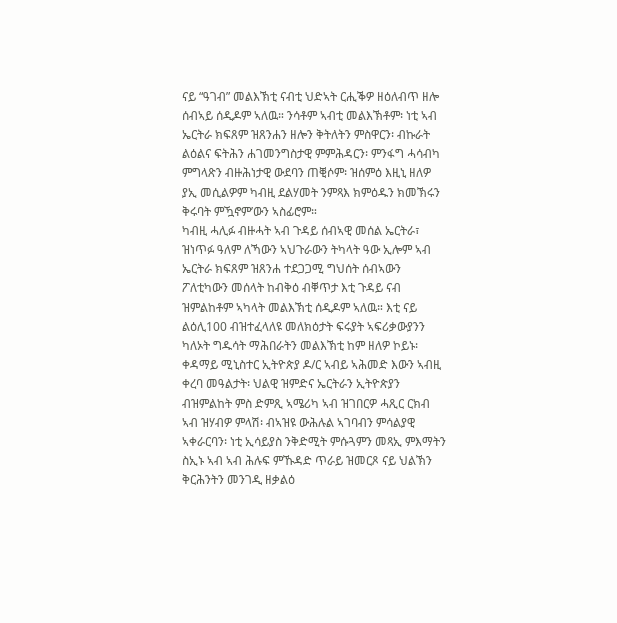ናይ “ዓገብ” መልእኽቲ ናብቲ ህድኣት ርሒቕዎ ዘዕለብጥ ዘሎ ሰብኣይ ሰዲዶም ኣለዉ። ንሳቶም ኣብቲ መልእኽቶም፡ ነቲ ኣብ ኤርትራ ክፍጸም ዝጸንሐን ዘሎን ቅትለትን ምስዋርን፡ ብኩራት ልዕልና ፍትሕን ሐገመንግስታዊ ምምሕዳርን፡ ምንፋግ ሓሳብካ ምግላጽን ብዙሕነታዊ ውደባን ጠቒሶም፡ ዝሰምዕ እዚኒ ዘለዎ ያኢ መሲልዎም ካብዚ ደልሃመት ንምጻእ ክምዕዱን ክመኽሩን ቅሩባት ምዃኖም’ውን ኣስፊሮም።
ካብዚ ሓሊፉ ብዙሓት ኣብ ጉዳይ ሰብኣዊ መሰል ኤርትራ፣ ዝነጥፉ ዓለም ለኻውን ኣህጉራውን ትካላት ዓው ኢሎም ኣብ ኤርትራ ክፍጸም ዝጸንሐ ተደጋጋሚ ግህሰት ሰብኣውን ፖለቲካውን መሰላት ከብቅዕ ብቐጥታ እቲ ጉዳይ ናብ ዝምልከቶም ኣካላት መልእኽቲ ሰዲዶም ኣለዉ። እቲ ናይ ልዕሊ100 ብዝተፈላለዩ መለክዕታት ፍሩያት ኣፍሪቃውያንን ካለኦት ግዱሳት ማሕበራትን መልእኽቲ ከም ዘለዎ ኮይኑ፡ ቀዳማይ ሚኒስተር ኢትዮጵያ ዶ/ር ኣብይ ኣሕመድ እውን ኣብዚ ቀረባ መዓልታት፡ ህልዊ ዝምድና ኤርትራን ኢትዮጵያን ብዝምልከት ምስ ድምጺ ኣሜሪካ ኣብ ዝገበርዎ ሓጺር ርክብ ኣብ ዝሃብዎ ምላሽ፡ ብኣዝዩ ውሕሉል ኣገባብን ምሳልያዊ ኣቀራርባን፡ ነቲ ኢሳይያስ ንቅድሚት ምሱጓምን መጻኢ ምእማትን ስኢኑ ኣብ ኣብ ሕሉፍ ምኹዳድ ጥራይ ዝመርጾ ናይ ህልኽን ቅርሕንትን መንገዲ ዘቃልዕ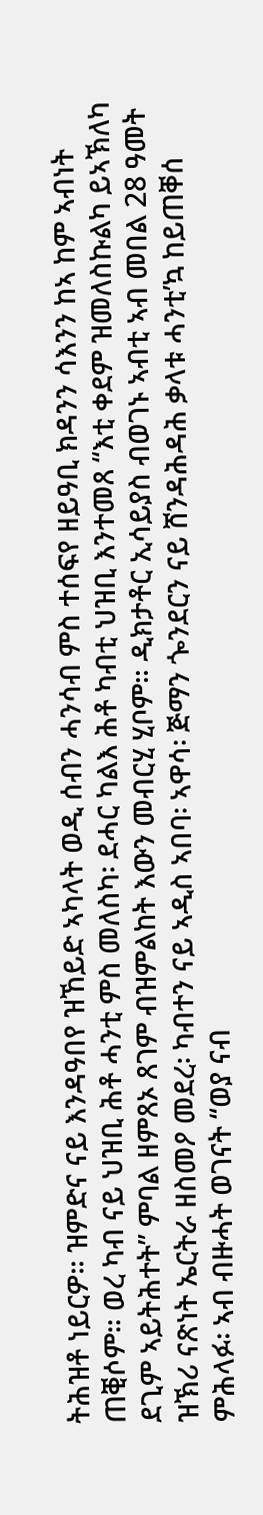ትሕዝቶ ነይርዎ። ዝምድና ናይ እንዳዓበየ ዝኸይድ ኣካላት ወዲ ሰብን ሓንሳብ ምስ ተሰፍየ ዘይዓቢ ክዳንን ሳእንን ከኣ ከም ኣብነት ጠቒሶም። ወረ ካብ ናይ ህዝቢ ሕቶ ሓንቲ ምስ መለስካ፡ ደሓር ካልእ ሕቶ ካብቲ ህዝቢ እንተመጸ “እቲ ቀደም ዝመለስኩልካ ይኣኽለካ ደጊም ኣይትሕተት” ምባል ዘምጸኦ ጸገም ብዝምልከት እውን መብርሂ ሂቦም። ዲክታቶር ኢሳይያስ ብወገኑ ኣብቲ ኣብ መበል 28 ዓመት ዝኽሪ ናጽነት ኤርትራ ዘስመዖ መደረ፡ ካብተን ናይ ኣዲስ ኣበባ፡ ኣዋሳ፡ ጅማን ጐንደርን ናይ ሸንዳሕዳሕ ቃላቱ ሓንቲ’ኳ ከይጠቐሰ ምሕላፉ፡ ኣብ ብዙሓት ወገናት “ወያ ናብ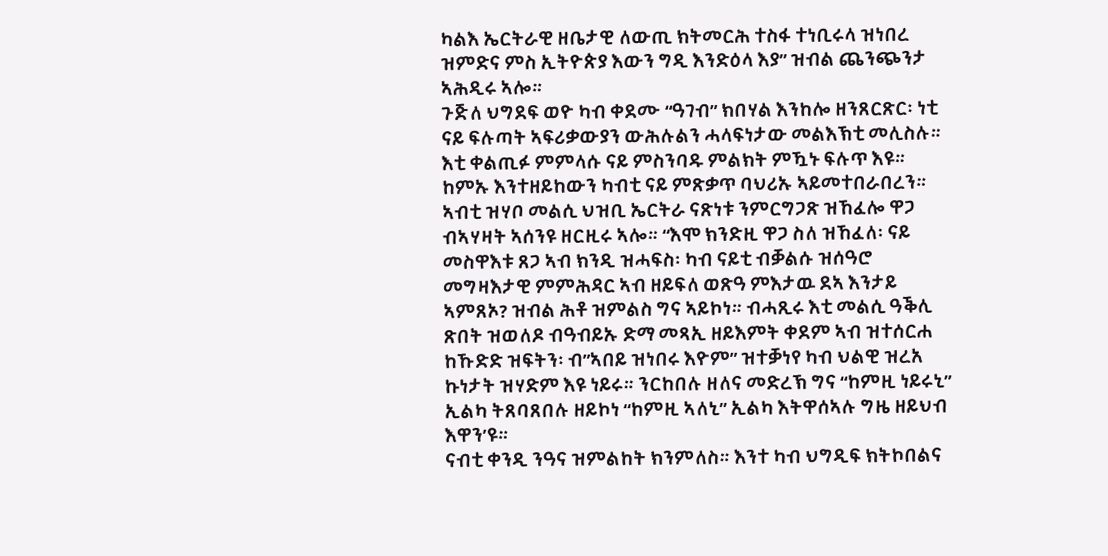ካልእ ኤርትራዊ ዘቤታዊ ለውጢ ክትመርሕ ተስፋ ተነቢሩላ ዝነበረ ዝምድና ምስ ኢትዮጵያ እውን ግዲ እንድዕላ እያ” ዝብል ጨንጭንታ ኣሕዲሩ ኣሎ።
ጉጅለ ህግደፍ ወዮ ካብ ቀደሙ “ዓገብ” ክበሃል እንከሎ ዘንጸርጽር፡ ነቲ ናይ ፍሉጣት ኣፍሪቃውያን ውሕሉልን ሓላፍነታው መልእኽቲ መሊስሉ። እቲ ቀልጢፉ ምምላሱ ናይ ምስንባዱ ምልክት ምዃኑ ፍሉጥ እዩ። ከምኡ እንተዘይከውን ካብቲ ናይ ምጽቃጥ ባህሪኡ ኣይመተበራበረን። ኣብቲ ዝሃቦ መልሲ ህዝቢ ኤርትራ ናጽነቱ ንምርግጋጽ ዝኸፈሎ ዋጋ ብኣሃዛት ኣሰንዩ ዘርዚሩ ኣሎ። “እሞ ክንድዚ ዋጋ ስለ ዝኸፈለ፡ ናይ መስዋእቱ ጸጋ ኣብ ክንዲ ዝሓፍስ፡ ካብ ናይቲ ብቓልሱ ዝሰዓሮ መግዛእታዊ ምምሕዳር ኣብ ዘይፍለ ወጽዓ ምእታዉ ደኣ እንታይ ኣምጸኦ? ዝብል ሕቶ ዝምልስ ግና ኣይኮነ። ብሓጺሩ እቲ መልሲ ዓቕሊ ጽበት ዝወለዶ ብዓብይኡ ድማ መጻኢ ዘይእምት ቀደም ኣብ ዝተሰርሐ ከኹድድ ዝፍትን፡ ብ”ኣበይ ዝነበሩ እዮም” ዝተቓነየ ካብ ህልዊ ዝረአ ኩነታት ዝሃድም እዩ ነይሩ። ንርከበሉ ዘለና መድረኽ ግና “ከምዚ ነይሩኒ” ኢልካ ትጸባጸበሉ ዘይኮነ “ከምዚ ኣለኒ” ኢልካ እትዋሰኣሉ ግዜ ዘይህብ እዋን’ዩ።
ናብቲ ቀንዲ ንዓና ዝምልከት ክንምለስ። እንተ ካብ ህግዲፍ ክትኮበልና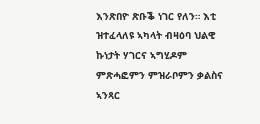እንጽበዮ ጽቡቕ ነገር የለን። እቲ ዝተፈላለዩ ኣካላት ብዛዕባ ህልዊ ኩነታት ሃገርና ኣግሂዶም ምጽሓፎምን ምዝራቦምን ቃልስና ኣንጻር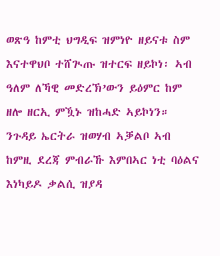ወጽዓ ከምቲ ህግዲፍ ዝምነዮ ዘይናቱ ስም እናተዋህቦ ተሸጒጡ ዝተርፍ ዘይኮነ፡ ኣብ ዓለም ለኻዊ መድረኽ’ውን ይዕምር ከም ዘሎ ዘርኢ ምዃኑ ዝከሓድ ኣይኮነን። ንጉዳይ ኤርትራ ዝወሃብ ኣቓልቦ ኣብ ከምዚ ደረጃ ምብራኹ እምበኣር ነቲ ባዕልና እነካይዶ ቃልሲ ዝያዳ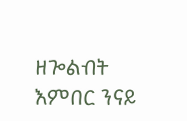ዘጐልብት እምበር ንናይ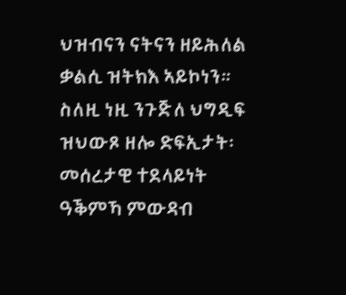ህዝብናን ናትናን ዘይሕለል ቃልሲ ዝትክእ ኣይኮነን። ስለዚ ነዚ ንጉጅለ ህግዲፍ ዝህውጾ ዘሎ ድፍኢታት፡ መሰረታዊ ተደላይነት ዓቕምኻ ምውዳብ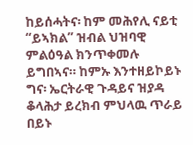ከይሰሓትና፡ ከም መሕየሊ ናይቲ “ይኣክል” ዝብል ህዝባዊ ምልዕዓል ክንጥቀመሉ ይግበኣና። ከምኡ እንተዘይኮይኑ ግና፡ ኤርትራዊ ጉዳይና ዝያዳ ቆላሕታ ይረክብ ምህላዉ ጥራይ በይኑ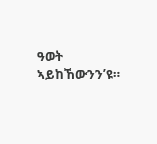ዓወት ኣይከኸውንን’ዩ።